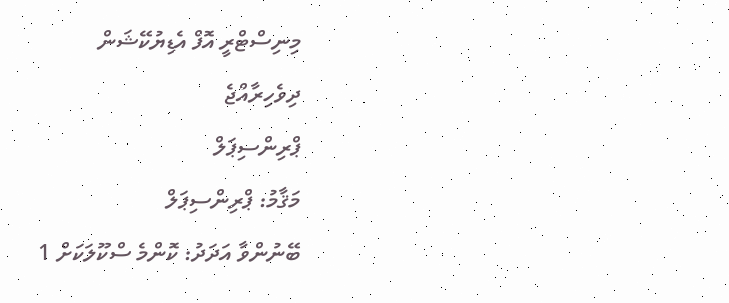މިނިސްޓްރީ އޮފް އެޑިޔުކޭޝަން
ދިވެހިރާއްޖެ
ޕްރިންސިޕަލް
މަޤާމު: ޕްރިންސިޕަލް
ބޭނުންވާ އަދަދު: ކޮންމެ ސްކޫލަކަށް 1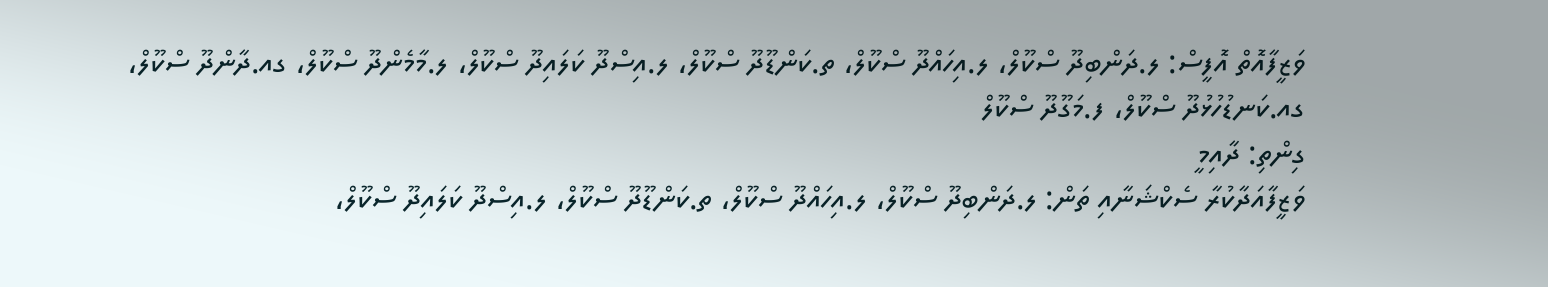ވަޒީފާއޮތް އޮފީސް: ލ.ދަންބިދޫ ސްކޫލް، ލ.އިހައްދޫ ސްކޫލް، ތ.ކަންޑޫދޫ ސްކޫލް، ލ.އިސްދޫ ކަލައިދޫ ސްކޫލް، ލ.މާމެންދޫ ސްކޫލް، ގއ.ދާންދޫ ސްކޫލް، ގއ.ކަނޑުހުޅުދޫ ސްކޫލް، ފ.މަގޫދޫ ސްކޫލް
ގިންތި: ދާއިމީ
ވަޒީފާއަދާކުރާ ސެކްޝަނާއި ތަން: ލ.ދަންބިދޫ ސްކޫލް، ލ.އިހައްދޫ ސްކޫލް، ތ.ކަންޑޫދޫ ސްކޫލް، ލ.އިސްދޫ ކަލައިދޫ ސްކޫލް،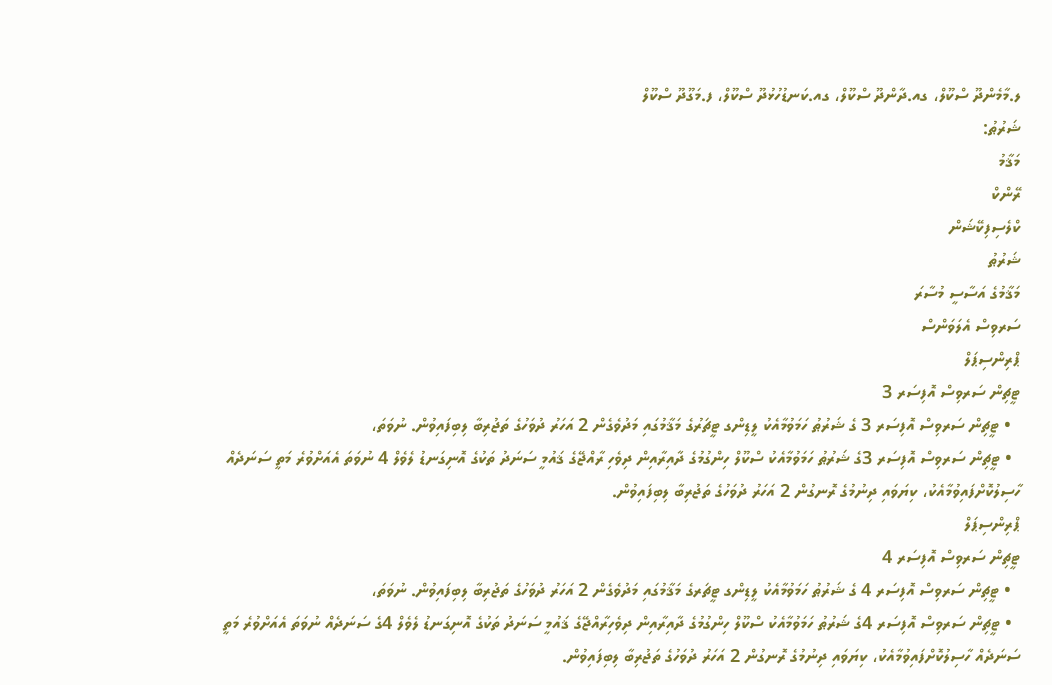ލ.މާމެންދޫ ސްކޫލް، ގއ.ދާންދޫ ސްކޫލް، ގއ.ކަނޑުހުޅުދޫ ސްކޫލް، ފ.މަގޫދޫ ސްކޫލް
ޝަރުޠު:
މަޤާމު
ރޭންކް
ކްލެސިފިކޭޝަން
ޝަރުޠު
މަޤާމުގެ އަސާސީ މުސާރަ
ސަރވިސް އެލަވަންސް
ޕްރިންސިޕަލް
ޓީޗިން ސަރވިސް އޮފިސަރ 3
  • ޓީޗިން ސަރވިސް އޮފިސަރ 3 ގެ ޝަރުޠު ހަމަވުމާއެކު ލީޑިންގ ޓީޗަރުގެ މަޤާމުގައި މަދުވެގެން 2 އަހަރު ދުވަހުގެ ތަޖުރިބާ ލިބިފައިވުން. ނުވަތަ،
  • ޓީޗިން ސަރވިސް އޮފިސަރ 3ގެ ޝަރުޠު ހަމަވުމާއެކު ސްކޫލް ހިންގުމުގެ ދާއިރާއިން ދިވެހި ރާއްޖޭގެ ޤައުމީ ސަނަދު ތަކުގެ އޮނިގަނޑު ލެވެލް 4 ނުވަތަ އެއަށްވުރެ މަތީ ސަނަދެއް ހާސިލުކޮށްފައިވުމާއެކު، ކިޔަވައި ދިނުމުގެ ރޮނގުން 2 އަހަރު ދުވަހުގެ ތަޖުރިބާ ލިބިފައިވުން.
ޕްރިންސިޕަލް
ޓީޗިން ސަރވިސް އޮފިސަރ 4
  • ޓީޗިން ސަރވިސް އޮފިސަރ 4 ގެ ޝަރުޠު ހަމަވުމާއެކު ލީޑިންގ ޓީޗަރގެ މަޤާމުގައި މަދުވެގެން 2 އަހަރު ދުވަހުގެ ތަޖުރިބާ ލިބިފައިވުން. ނުވަތަ،
  • ޓީޗިން ސަރވިސް އޮފިސަރ 4ގެ ޝަރުޠު ހަމަވުމާއެކު ސްކޫލް ހިންގުމުގެ ދާއިރާއިން ދިވެހިރާއްޖޭގެ ޤައުމީ ސަނަދު ތަކުގެ އޮނިގަނޑު ލެވެލް 4ގެ ސަނަދެއް ނުވަތަ އެއަށްވުރެ މަތީ ސަނަދެއް ހާސިލުކޮށްފައިވުމާއެކު، ކިޔަވައި ދިނުމުގެ ރޮނގުން 2 އަހަރު ދުވަހުގެ ތަޖުރިބާ ލިބިފައިވުން.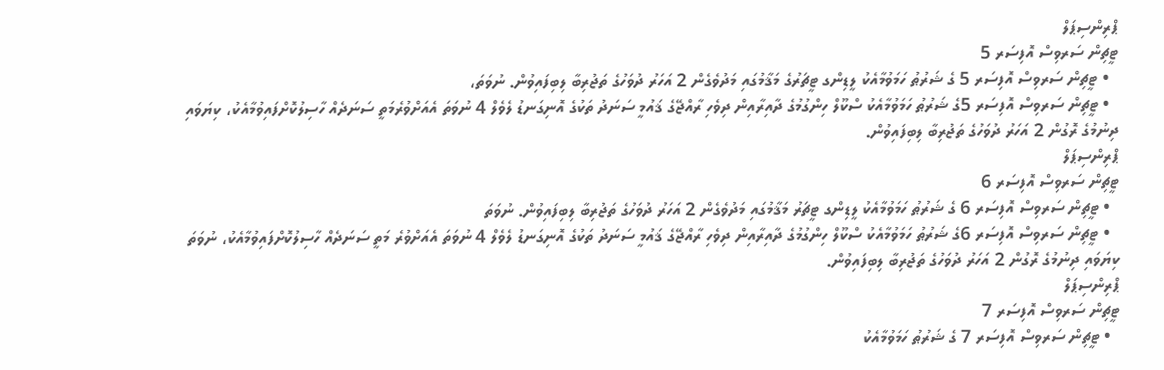ޕްރިންސިޕަލް
ޓީޗިން ސަރވިސް އޮފިސަރ 5
  • ޓީޗިން ސަރވިސް އޮފިސަރ 5 ގެ ޝަރުޠު ހަމަވުމާއެކު ލީޑިންގ ޓީޗަރުގެ މަޤާމުގައި މަދުވެގެން 2 އަހަރު ދުވަހުގެ ތަޖުރިބާ ލިބިފައިވުން. ނުވަތަ،
  • ޓީޗިން ސަރވިސް އޮފިސަރ 5ގެ ޝަރުޠު ހަމަވުމާއެކު ސްކޫލް ހިންގުމުގެ ދާއިރާއިން ދިވެހި ރާއްޖޭގެ ޤައުމީ ސަނަދު ތަކުގެ އޮނިގަނޑު ލެވެލް 4 ނުވަތަ އެއަށްވުރެމަތީ ސަނަދެއް ހާސިލުކޮށްފައިވުމާއެކު، ކިޔަވައި ދިނުމުގެ ރޮގުން 2 އަހަރު ދުވަހުގެ ތަޖުރިބާ ލިބިފައިވުން.
ޕްރިންސިޕަލް
ޓީޗިން ސަރވިސް އޮފިސަރ 6
  • ޓީޗިން ސަރވިސް އޮފިސަރ 6 ގެ ޝަރުޠު ހަމަވުމާއެކު ލީޑިންގ ޓީޗަރު މަޤާމުގައި މަދުވެގެން 2 އަހަރު ދުވަހުގެ ތަޖުރިބާ ލިބިފައިވުން. ނުވަތަ
  • ޓީޗިން ސަރވިސް އޮފިސަރ 6ގެ ޝަރުޠު ހަމަވުމާއެކު ސްކޫލް ހިންގުމުގެ ދާއިރާއިން ދިވެހި ރާއްޖޭގެ ޤައުމީ ސަނަދު ތަކުގެ އޮނިގަނޑު ލެވެލް 4 ނުވަތަ އެއަށްވުރެ މަތީ ސަނަދެއް ހާސިލުކޮށްފައިވުމާއެކު، ނުވަތަ ކިޔަވައި ދިނުމުގެ ރޮގުން 2 އަހަރު ދުވަހުގެ ތަޖުރިބާ ލިބިފައިވުން.
ޕްރިންސިޕަލް
ޓީޗިން ސަރވިސް އޮފިސަރ 7
  • ޓީޗިން ސަރވިސް އޮފިސަރ 7 ގެ ޝަރުޠު ހަމަވުމާއެކު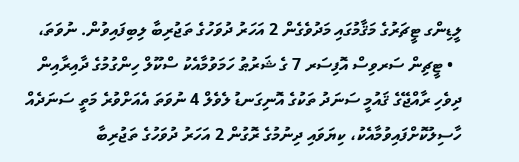ލީޑިންގ ޓީޗަރުގެ މަޤާމުގައި މަދުވެގެން 2 އަހަރު ދުވަހުގެ ތަޖުރިބާ ލިބިފައިވުން. ނުވަތަ،
  • ޓީޗިން ސަރވިސް އޮފިސަރ 7 ގެ ޝަރުޠު ހަމަވުމާއެކު ސްކޫލް ހިންގުމުގެ ދާއިރާއިން ދިވެހި ރާއްޖޭގެ ޤައުމީ ސަނަދު ތަކުގެ އޮނިގަނޑު ލެވެލް 4 ނުވަތަ އެއަށްވުރެ މަތީ ސަނަދެއް ހާސިލުކޮށްފައިވުމާއެކު، ކިޔަވައި ދިނުމުގެ ރޮގުން 2 އަހަރު ދުވަހުގެ ތަޖުރިބާ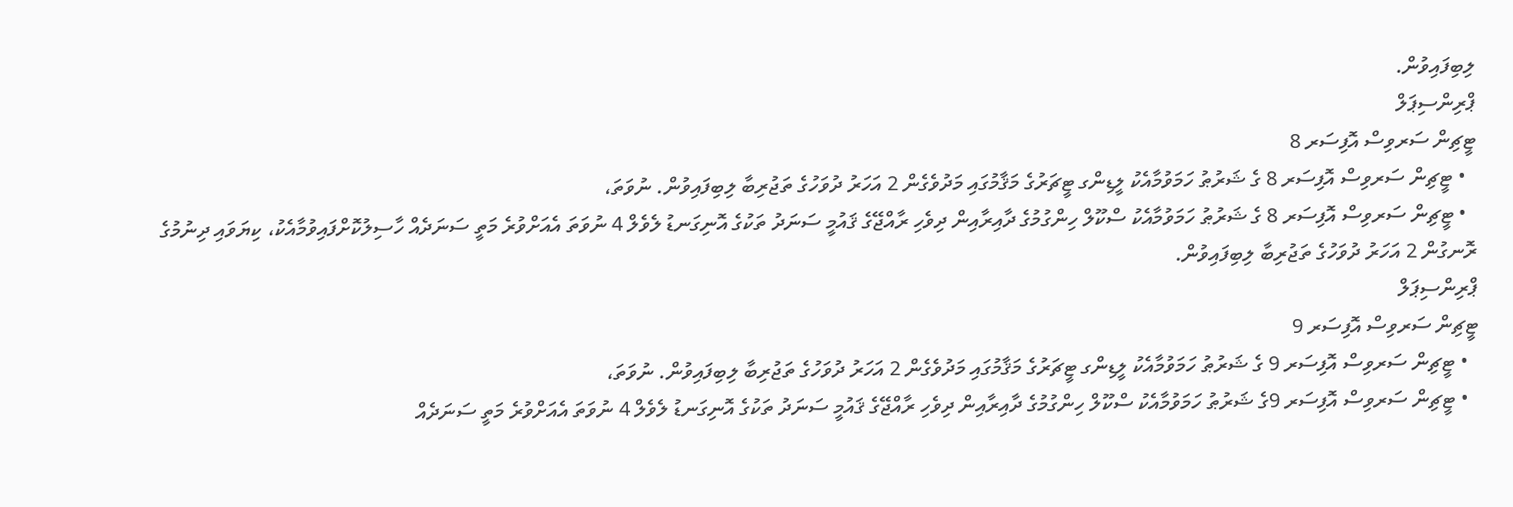ލިބިފައިވުން.
ޕްރިންސިޕަލް
ޓީޗިން ސަރވިސް އޮފިސަރ 8
  • ޓީޗިން ސަރވިސް އޮފިސަރ 8 ގެ ޝަރުޠު ހަމަވުމާއެކު ލީޑިންގ ޓީޗަރުގެ މަޤާމުގައި މަދުވެގެން 2 އަހަރު ދުވަހުގެ ތަޖުރިބާ ލިބިފައިވުން. ނުވަތަ،
  • ޓީޗިން ސަރވިސް އޮފިސަރ 8 ގެ ޝަރުޠު ހަމަވުމާއެކު ސްކޫލް ހިންގުމުގެ ދާއިރާއިން ދިވެހި ރާއްޖޭގެ ޤައުމީ ސަނަދު ތަކުގެ އޮނިގަނޑު ލެވެލް 4 ނުވަތަ އެއަށްވުރެ މަތީ ސަނަދެއް ހާސިލުކޮށްފައިވުމާއެކު، ކިޔަވައި ދިނުމުގެ ރޮނގުން 2 އަހަރު ދުވަހުގެ ތަޖުރިބާ ލިބިފައިވުން.
ޕްރިންސިޕަލް
ޓީޗިން ސަރވިސް އޮފިސަރ 9
  • ޓީޗިން ސަރވިސް އޮފިސަރ 9 ގެ ޝަރުޠު ހަމަވުމާއެކު ލީޑިންގ ޓީޗަރުގެ މަޤާމުގައި މަދުވެގެން 2 އަހަރު ދުވަހުގެ ތަޖުރިބާ ލިބިފައިވުން. ނުވަތަ،
  • ޓީޗިން ސަރވިސް އޮފިސަރ 9ގެ ޝަރުޠު ހަމަވުމާއެކު ސްކޫލް ހިންގުމުގެ ދާއިރާއިން ދިވެހި ރާއްޖޭގެ ޤައުމީ ސަނަދު ތަކުގެ އޮނިގަނޑު ލެވެލް 4 ނުވަތަ އެއަށްވުރެ މަތީ ސަނަދެއް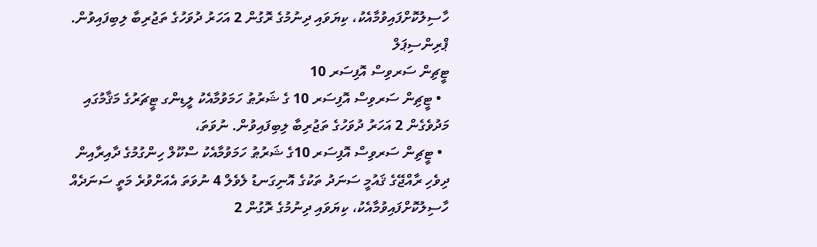ހާސިލުކޮށްފައިވުމާއެކު، ކިޔަވައި ދިނުމުގެ ރޮގުން 2 އަހަރު ދުވަހުގެ ތަޖުރިބާ ލިބިފައިވުން.
ޕްރިންސިޕަލް
ޓީޗިން ސަރވިސް އޮފިސަރ 10
  • ޓީޗިން ސަރވިސް އޮފިސަރ 10 ގެ ޝަރުޠު ހަމަވުމާއެކު ލީޑިންގ ޓީޗަރުގެ މަޤާމުގައި މަދުވެގެން 2 އަހަރު ދުވަހުގެ ތަޖުރިބާ ލިބިފައިވުން. ނުވަތަ،
  • ޓީޗިން ސަރވިސް އޮފިސަރ 10ގެ ޝަރުޠު ހަމަވުމާއެކު ސްކޫލް ހިންގުމުގެ ދާއިރާއިން ދިވެހި ރާއްޖޭގެ ޤައުމީ ސަނަދު ތަކުގެ އޮނިގަނޑު ލެވެލް 4 ނުވަތަ އެއަށްވުރެ މަތީ ސަނަދެއް ހާސިލުކޮށްފައިވުމާއެކު، ކިޔަވައި ދިނުމުގެ ރޮގުން 2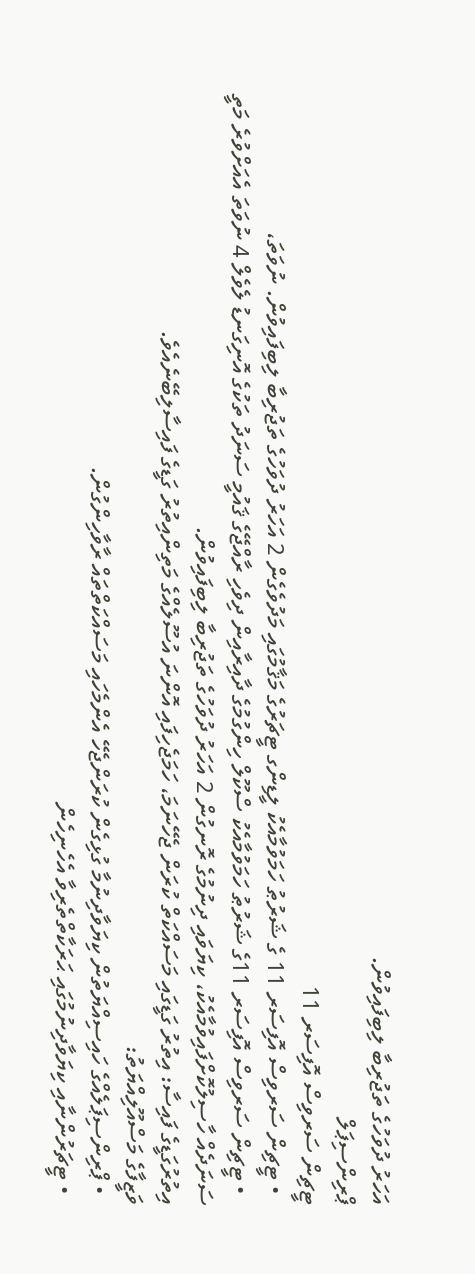އަހަރު ދުވަހުގެ ތަޖުރިބާ ލިބިފައިވުން.
ޕްރިންސިޕަލް
ޓީޗިން ސަރވިސް އޮފިސަރ 11
  • ޓީޗިން ސަރވިސް އޮފިސަރ 11 ގެ ޝަރުޠު ހަމަވުމާއެކު ލީޑިންގ ޓީޗަރުގެ މަޤާމުގައި މަދުވެގެން 2 އަހަރު ދުވަހުގެ ތަޖުރިބާ ލިބިފައިވުން. ނުވަތަ،
  • ޓީޗިން ސަރވިސް އޮފިސަރ 11ގެ ޝަރުޠު ހަމަވުމާއެކު ސްކޫލް ހިންގުމުގެ ދާއިރާއިން ދިވެހި ރާއްޖޭގެ ޤައުމީ ސަނަދު ތަކުގެ އޮނިގަނޑު ލެވެލް 4 ނުވަތަ އެއަށްވުރެ މަތީ ސަނަދެއް ހާސިލުކޮށްފައިވުމާއެކު، ކިޔަވައި ދިނުމުގެ ރޮނގުން 2 އަހަރު ދުވަހުގެ ތަޖުރިބާ ލިބިފައިވުން.
އިތުރުގަޑީގެ ފައިސާ: އިތުރު ގަޑީގައި މަސައްކަތް ކުރަން ޖެހޭނަމަ، ހަމަޖެހިފައި އޮންނަ އުސޫލެއްގެ މަތިންއިތުރު ގަޑީގެ ފައިސާލިބޭނެއެވެ.
ވަޒީފާގެ މަސްއޫލިއްޔަތު:
  • ޕްރިންސިޕަލެއްގެ ހައިސިއްޔަތުން ކިޔަވާދިނުމާ ގުޅިގެން ކުރަންޖެހޭ އެންމެހައި މަސައްކަތްތައް ރާވާހިންގުން.
  • ޓީޗަރުންނާއި ކިޔަވާދިނުމުގައި ޙަރަކާތްތެރިވާ އެހެނިހެން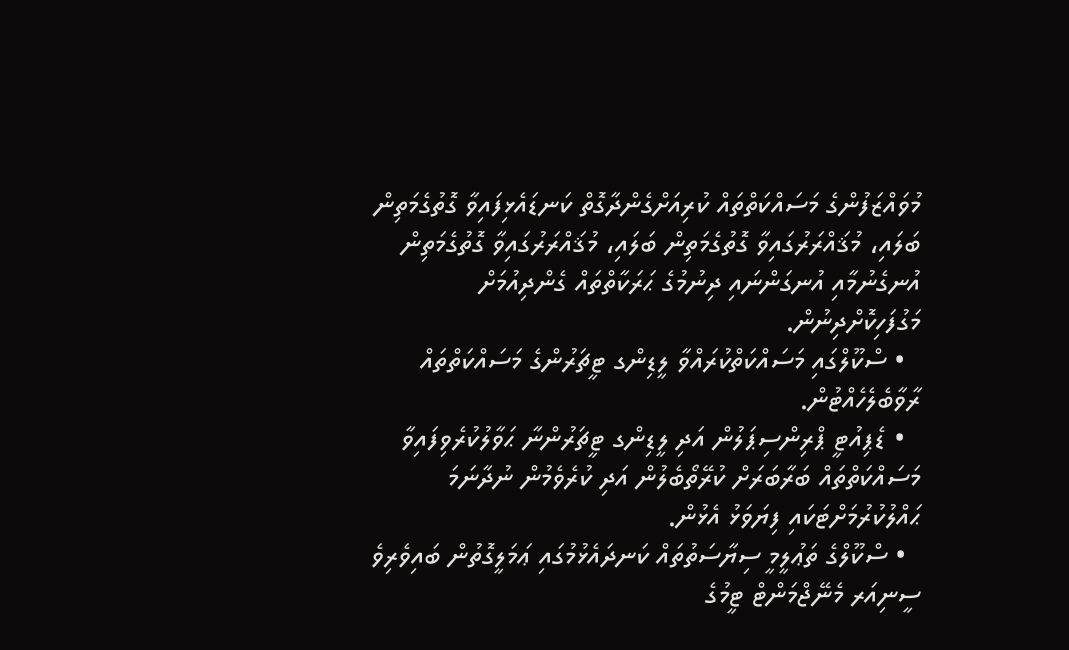މުވައްޒަފުންގެ މަސައްކަތްތައް ކުރިއަށްގެންދާގޮތް ކަނޑައެޅިފައިވާ ގޮތުގެމަތިން ބަލައި، މުޤައްރަރުގައިވާ ގޮތުގެމަތިން ބަލައި، މުޤައްރަރުގައިވާ ގޮތުގެމަތިން އުނގެނުމާއި އުނގަންނައި ދިނުމުގެ ޙަރަކާތްތައް ގެންދިއުމަށް މަގުފަހިކޮށްދިނުން.
  • ސްކޫލްގައި މަސައްކަތްކުރައްވާ ލީޑިންގ ޓީޗަރުންގެ މަސައްކަތްތައް ރާވާބެލެހެއްޓުން.
  • ޑެޕިއުޓީ ޕްރިންސިޕަލުން އަދި ލީޑިންގ ޓީޗަރުންނާ ޙަވާލުކުރެވިފައިވާ މަސައްކަތްތައް ބަރާބަރަށް ކުރޭތޯބެލުން އަދި ކުރެވެމުން ނުދާނަމަ ޙައްލުކުރުމަށްޓަކައި ފިޔަވަޅު އެޅުން.
  • ސްކޫލްގެ ތަޢުލީމީ ސިޔާސަތުތައް ކަނދައެޅުމުގައި ޢަމަލީގޮތުން ބައިވެރިވެ ސީނިއަރ މެނޭޖްމަންޓް ޓީމުގެ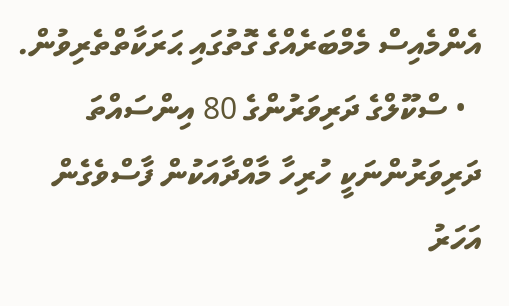އެންމެއިސް މެމްބަރެއްގެ ގޮތުގައި ޙަރަކާތްތެރިވުން.
  • ސްކޫލްގެ ދަރިވަރުންގެ 80 އިންސައްތަ ދަރިވަރުންނަކީ ހުރިހާ މާއްދާއަކުން ފާސްވެގެން އަހަރު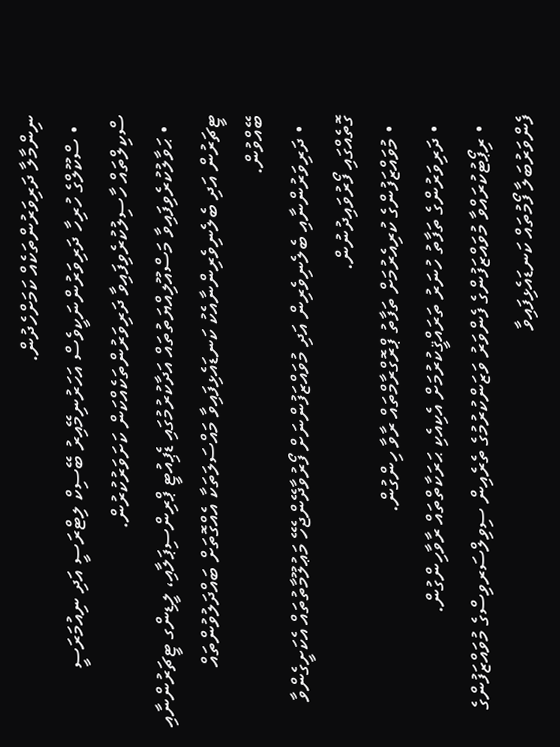ނިންމާލާ ދަރިވަރުންތަކެއް ކަމަށްހެދުން.
  • ސްކޫލްގެ ހުރިހާ ދަރިވަރުންނަކީވެސް އަހަރުނިމޭއިރު ބޭސިކް ލިޓްރަސީ އަދި ނިއުމަރަސީ ސްކިލްތައް ހާސިލުކުރެވިފައިވާ ދަރިވަރުންތަކެއްކަން ކަށަވަރުކުރުން.
  • ޙަވާލުކުރެވިފައިވާ މަސްއޫލިއްޔަތުތައް އަދާކުރުމުގައި ޑެޕިއުޓީ ޕްރިންސިޕަލާއި، ލީޑިންގ ޓީޗަރުންނާއި ޓީޗަރުން އަދި ބެލެނިވެރިންނާއެކު ކަނޑައެޅިފައިވާ މައްސަލަތަކާ އެއްގޮތަށް ބައްދަލުވުންތައް ބޭއްވުން.
  • ދަރިވަރުންނާއި ބެލެނިވެރިން އަދި މުވައްޒަފުންނަށް ފޯރުވާދޭންޖެހޭ މަޢުލޫމާތުތައް އެކަށީގެންވާ ގޮތެއްގައި ފޯރުވައިދުނުން.
  • މުވައްޒަފުންގެ ކުރިއެރުމަށް ތަފާތު ޕްރޮގްރާމްތައް ރާވާ ހިންގުން.
  • ދަރިވަރުންގެ ތަފާތު ހުނަރު ތަރައްޤީކުރުމަށް އެކިއެކި ޙަރަކާތްތައް ރާވާހިންގުން.
  • ރިޕޯޓުކުރައްވާ މުވައްޒަފުންގެ ފެންވަރު ވަޒަންކުރުމުގެ ތެރެއިން ސިވިލްސަރވިސްގެ މުވައްޒަފުންގެ ފެންވަރުބަލާ ފޯމުތައް ކަނޑައެޅިފައިވާ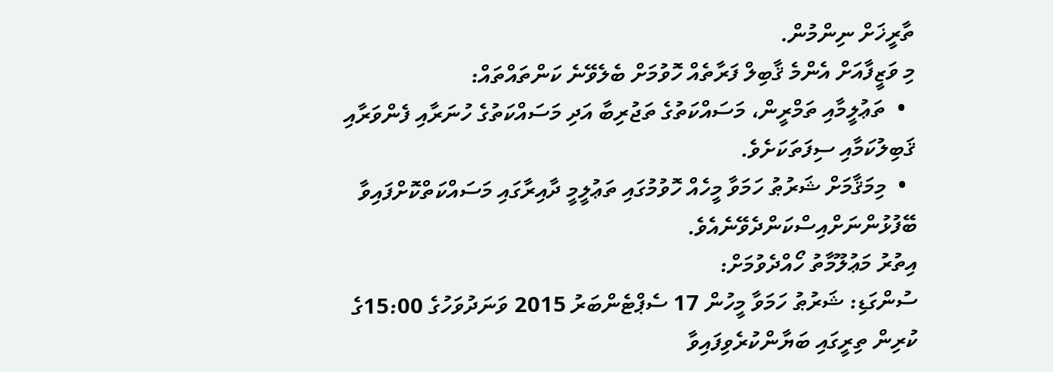ތާރީޚަށް ނިންމުން.
މި ވަޒީފާއަށް އެންމެ ޤާބިލް ފަރާތެއް ހޮވުމަށް ބެލެވޭނެ ކަންތައްތައް:
  •  ތަޢުލީމާއި ތަމްރީން، މަސައްކަތުގެ ތަޖުރިބާ އަދި މަސައްކަތުގެ ހުނަރާއި ފެންވަރާއި ޤަބިލުކަމާއި ސިފަތަކަށެވެ.
  •  މިމަޤާމަށް ޝަރުޠު ހަމަވާ މީހެއް ހޮވުމުގައި ތަޢުލީމީ ދާއިރާގައި މަސައްކަތްކޮށްފައިވާ ބޭފުޅުންނަށްއިސްކަންދެވޭނެއެވެ.
އިތުރު މަޢުލޫމާތު ހޯއްދެވުމަށް:
ސުންގަޑި: ޝަރުޠު ހަމަވާ މީހުން 17 ސެޕްޓެންބަރު 2015 ވަނަދުވަހުގެ 15:00ގެ ކުރިން ތިރީގައި ބަޔާންކުރެވިފައިވާ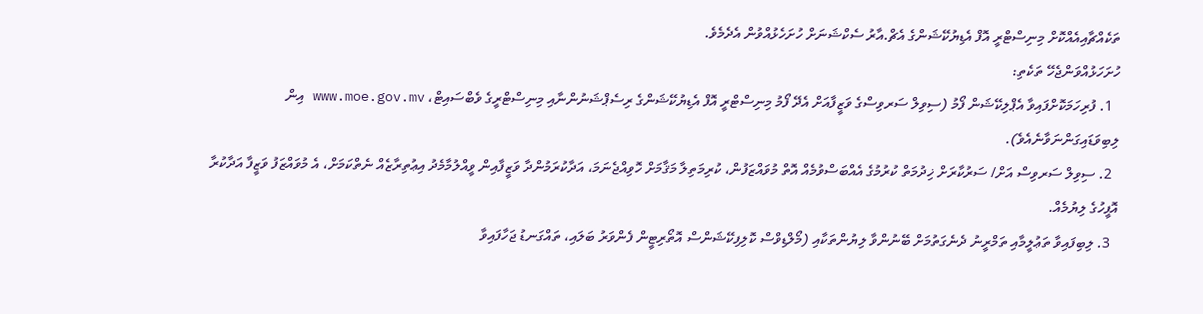ތަކެއްޗާއިއެއްކޮށް މިނިސްޓްރީ އޮފް އެޑިޔުކޭޝަންގެ އެޗް.އާރު ސެކްޝަނަށް ހުށަހެޅުއްވުން އެދެމެވެ.
ހުށަހަޅުއްވަންޖެހޭ ތަކެތި:
  1. ފުރިހަމަކޮށްފައިވާ އެޕްލިކޭޝަން ފޯމު (ސިވިލް ސަރވިސްގެ ވަޒީފާއަށް އެދޭ ފޯމު މިނިސްޓްރީ އޮފް އެޑިޔުކޭޝަންގެ ރިސެޕްޝަނުންނާއި މިނިސްޓްރީގެ ވެބްސައިޓް، www.moe.gov.mv އިން ލިބިވަޑައިގަންނަވާނެއެވެ).
  2. ސިވިލް ސަރވިސް އަށް/ ސަރުކާރަށް ޚިދުމަތް ކުރުމުގެ އެއްބަސްވުމެއް އޮތް މުވައްޒަފުން، ކުރިމަތިލާ މަޤާމަށް ހޮވިއްޖެނަމަ، އަދާކުރަމުންދާ ވަޒީފާއިން ވީއްލުމާމެދު އިޢުތިރާޒެއް ނެތްކަމަށް، އެ މުވައްޒަފު ވަޒީފާ އަދާކުރާ އޮފީހުގެ ލިޔުމެއް.
  3. ލިބިފައިވާ ތަޢުލީމާއި ތަމްރީނު ދެނެގަތުމަށް ބޭނުންވާ ލިޔުންތަކާއި (މޯލްޑިވްސް ކޮލިފިކޭޝަންސް އޮތޯރިޓީން ފެންވަރު ބަލައި، ތައްގަނޑު ޖަހާފައިވާ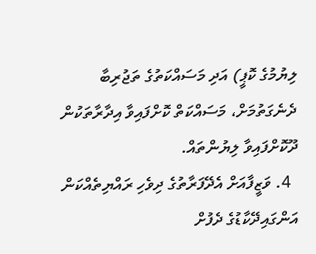ލިޔުމުގެ ކޮޕީ) އަދި މަސައްކަތުގެ ތަޖުރިބާ ދެނެގަތުމަށް، މަސައްކަތް ކޮށްފައިވާ އިދާރާތަކުން ދޫކޮށްފައިވާ ލިޔުންތައް.
  4. ވަޒީފާއަށް އެދޭފަރާތުގެ ދިވެހި ރައްޔިތެއްކަން އަންގައިދޭކާޑުގެ ދެފުށް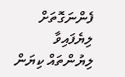ފެންނަގޮތަށް ލިޔެފައިވާ ލިޔުންތައް ކިޔަން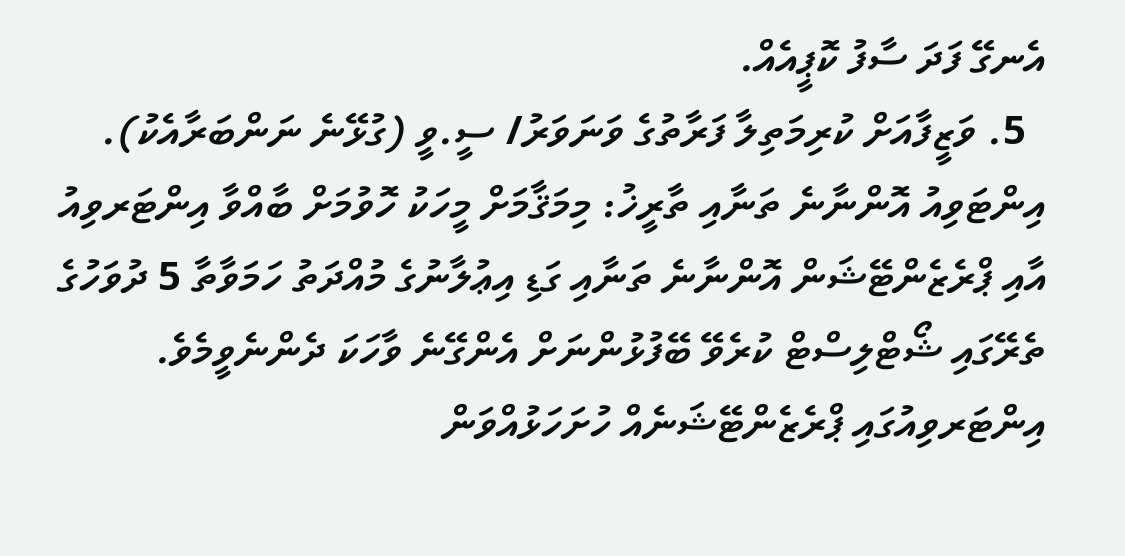އެނގޭ ފަދަ ސާފު ކޮޕީއެއް.
  5. ވަޒީފާއަށް ކުރިމަތިލާ ފަރާތުގެ ވަނަވަރު/ ސީ.ވީ (ގުޅޭނެ ނަންބަރާއެކު).
އިންޓަވިއު އޮންނާނެ ތަނާއި ތާރީޚު: މިމަޤާމަށް މީހަކު ހޮވުމަށް ބާއްވާ އިންޓަރވިއު އާއި ޕްރެޒެންޓޭޝަން އޮންނާނެ ތަނާއި ގަޑި އިޢުލާނުގެ މުއްދަތު ހަމަވާތާ 5 ދުވަހުގެ ތެރޭގައި ޝޯޓްލިސްޓް ކުރެވޭ ބޭފުޅުންނަށް އެންގޭނެ ވާހަކަ ދެންނެވީމެވެ. އިންޓަރވިއުގައި ޕްރެޒެންޓޭޝަނެއް ހުށަހަޅުއްވަން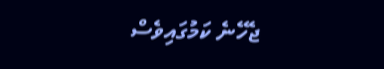ޖެހޭނެ ކަމުގައިވެސް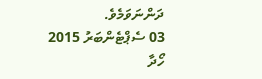ދަންނަވަމެވެ.
03 ސެޕްޓެންބަރު 2015
ހޯދާ